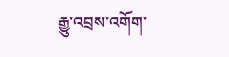རྒྱུ་འབྲས་འགོག་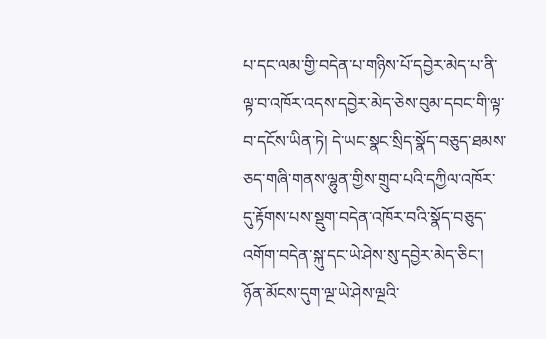པ་དང་ལམ་གྱི་བདེན་པ་གཉིས་པོ་དབྱེར་མེད་པ་ནི་ལྟ་བ་འཁོར་འདས་དབྱེར་མེད་ཅེས་བུམ་དབང་གི་ལྟ་བ་དངོས་ཡིན་ཏེ། དེ་ཡང་སྣང་སྲིད་སྣོད་བཅུད་ཐམས་ཅད་གཞི་གནས་ལྷུན་གྱིས་གྲུབ་པའི་དཀྱིལ་འཁོར་དུ་རྟོགས་པས་སྡུག་བདེན་འཁོར་བའི་སྣོད་བཅུད་འགོག་བདེན་སྐུ་དང་ཡེ་ཤེས་སུ་དབྱེར་མེད་ཅིང་། ཉོན་མོངས་དུག་ལྔ་ཡེ་ཤེས་ལྔའི་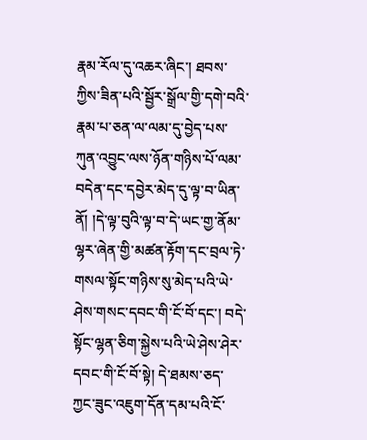རྣམ་རོལ་དུ་འཆར་ཞིང་། ཐབས་ཀྱིས་ཟིན་པའི་སྦྱོར་སྒྲོལ་གྱི་དགེ་བའི་རྣམ་པ་ཅན་ལ་ལམ་དུ་བྱེད་པས་ཀུན་འབྱུང་ལས་ཉོན་གཉིས་པོ་ལམ་བདེན་དང་དབྱེར་མེད་དུ་ལྟ་བ་ཡིན་ནོ། །དེ་ལྟ་བུའི་ལྟ་བ་དེ་ཡང་གྱ་ནོམ་ལྷར་ཞེན་གྱི་མཚན་རྟོག་དང་བྲལ་ཏེ་གསལ་སྟོང་གཉིས་སུ་མེད་པའི་ཡེ་ཤེས་གསང་དབང་གི་ངོ་བོ་དང་། བདེ་སྟོང་ལྷན་ཅིག་སྐྱེས་པའི་ཡེ་ཤེས་ཤེར་དབང་གི་ངོ་བོ་སྟེ། དེ་ཐམས་ཅད་ཀྱང་ཟུང་འཇུག་དོན་དམ་པའི་ངོ་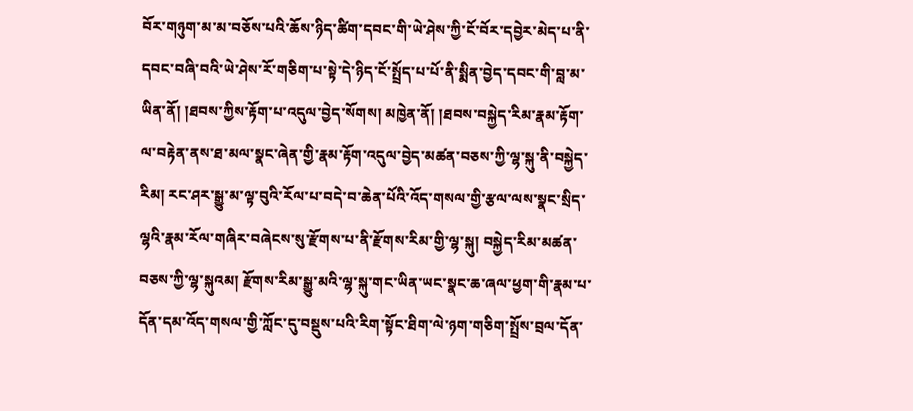བོར་གཉུག་མ་མ་བཅོས་པའི་ཆོས་ཉིད་ཚིག་དབང་གི་ཡེ་ཤེས་ཀྱི་ངོ་བོར་དབྱེར་མེད་པ་ནི་དབང་བཞི་བའི་ཡེ་ཤེས་རོ་གཅིག་པ་སྟེ་དེ་ཉིད་ངོ་སྤྲོད་པ་པོ་ནི་སྨིན་བྱེད་དབང་གི་བླ་མ་ཡིན་ནོ། །ཐབས་ཀྱིས་རྟོག་པ་འདུལ་བྱེད་སོགས། མཁྱེན་ནོ། །ཐབས་བསྐྱེད་རིམ་རྣམ་རྟོག་ལ་བརྟེན་ནས་ཐ་མལ་སྣང་ཞེན་གྱི་རྣམ་རྟོག་འདུལ་བྱེད་མཚན་བཅས་ཀྱི་ལྷ་སྐུ་ནི་བསྐྱེད་རིམ། རང་ཤར་སྒྱུ་མ་ལྟ་བུའི་རོལ་པ་བདེ་བ་ཆེན་པོའི་འོད་གསལ་གྱི་རྩལ་ལས་སྣང་སྲིད་ལྷའི་རྣམ་རོལ་གཞིར་བཞེངས་སུ་རྫོགས་པ་ནི་རྫོགས་རིམ་གྱི་ལྷ་སྐུ། བསྐྱེད་རིམ་མཚན་བཅས་ཀྱི་ལྷ་སྐུའམ། རྫོགས་རིམ་སྒྱུ་མའི་ལྷ་སྐུ་གང་ཡིན་ཡང་སྣང་ཆ་ཞལ་ཕྱག་གི་རྣམ་པ་དོན་དམ་འོད་གསལ་གྱི་ཀློང་དུ་བསྡུས་པའི་རིག་སྟོང་ཐིག་ལེ་ཉག་གཅིག་སྤྲོས་བྲལ་དོན་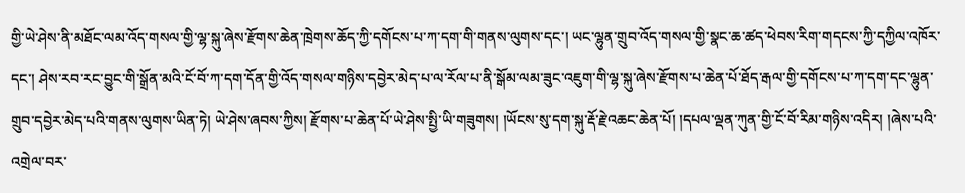གྱི་ཡེ་ཤེས་ནི་མཐོང་ལམ་འོད་གསལ་གྱི་ལྷ་སྐུ་ཞེས་རྫོགས་ཆེན་ཁྲེགས་ཆོད་ཀྱི་དགོངས་པ་ཀ་དག་གི་གནས་ལུགས་དང་། ཡང་ལྷུན་གྲུབ་འོད་གསལ་གྱི་སྣང་ཆ་ཚད་ཕེབས་རིག་གདངས་ཀྱི་དཀྱིལ་འཁོར་དང་། ཤེས་རབ་རང་བྱུང་གི་སྒྲོན་མའི་ངོ་བོ་ཀ་དག་དོན་གྱི་འོད་གསལ་གཉིས་དབྱེར་མེད་པ་ལ་རོལ་པ་ནི་སྒོམ་ལམ་ཟུང་འཇུག་གི་ལྷ་སྐུ་ཞེས་རྫོགས་པ་ཆེན་པོ་ཐོད་རྒལ་གྱི་དགོངས་པ་ཀ་དག་དང་ལྷུན་གྲུབ་དབྱེར་མེད་པའི་གནས་ལུགས་ཡིན་ཏེ། ཡེ་ཤེས་ཞབས་ཀྱིས། རྫོགས་པ་ཆེན་པོ་ཡེ་ཤེས་སྤྱི་ཡི་གཟུགས། །ཡོངས་སུ་དག་སྐུ་རྡོ་རྗེ་འཆང་ཆེན་པོ། །དཔལ་ལྡན་ཀུན་གྱི་ངོ་བོ་རིམ་གཉིས་འདིར། །ཞེས་པའི་འགྲེལ་བར་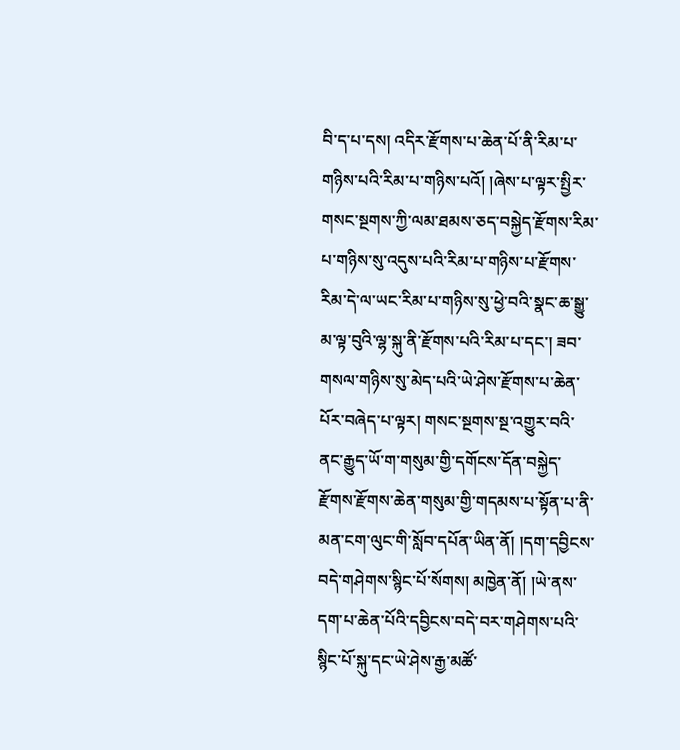བི་ད་པ་དས། འདིར་རྫོགས་པ་ཆེན་པོ་ནི་རིམ་པ་གཉིས་པའི་རིམ་པ་གཉིས་པའོ། །ཞེས་པ་ལྟར་སྤྱིར་གསང་སྔགས་ཀྱི་ལམ་ཐམས་ཅད་བསྐྱེད་རྫོགས་རིམ་པ་གཉིས་སུ་འདུས་པའི་རིམ་པ་གཉིས་པ་རྫོགས་རིམ་དེ་ལ་ཡང་རིམ་པ་གཉིས་སུ་ཕྱེ་བའི་སྣང་ཆ་སྒྱུ་མ་ལྟ་བུའི་ལྷ་སྐུ་ནི་རྫོགས་པའི་རིམ་པ་དང་། ཟབ་གསལ་གཉིས་སུ་མེད་པའི་ཡེ་ཤེས་རྫོགས་པ་ཆེན་པོར་བཞེད་པ་ལྟར། གསང་སྔགས་སྔ་འགྱུར་བའི་ནང་རྒྱུད་ཡོ་ག་གསུམ་གྱི་དགོངས་དོན་བསྐྱེད་རྫོགས་རྫོགས་ཆེན་གསུམ་གྱི་གདམས་པ་སྟོན་པ་ནི་མན་ངག་ལུང་གི་སློབ་དཔོན་ཡིན་ནོ། །དག་དབྱིངས་བདེ་གཤེགས་སྙིང་པོ་སོགས། མཁྱེན་ནོ། །ཡེ་ནས་དག་པ་ཆེན་པོའི་དབྱིངས་བདེ་བར་གཤེགས་པའི་སྙིང་པོ་སྐུ་དང་ཡེ་ཤེས་རྒྱ་མཚོ་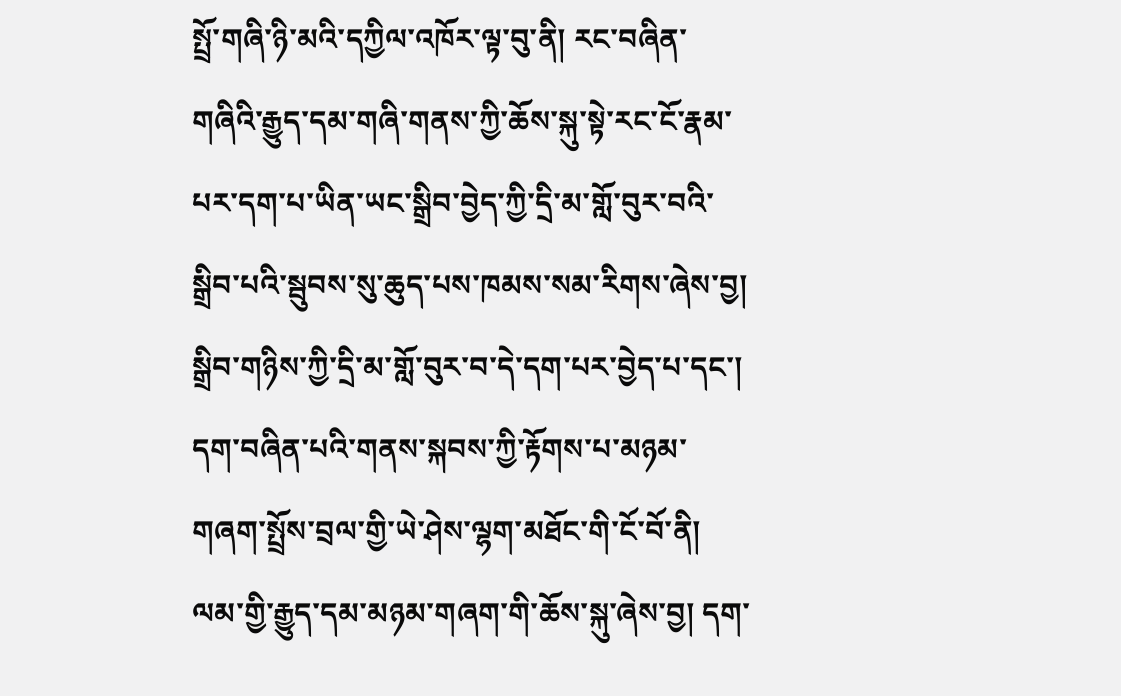སྤྲོ་གཞི་ཉི་མའི་དཀྱིལ་འཁོར་ལྟ་བུ་ནི། རང་བཞིན་གཞིའི་རྒྱུད་དམ་གཞི་གནས་ཀྱི་ཆོས་སྐུ་སྟེ་རང་ངོ་རྣམ་པར་དག་པ་ཡིན་ཡང་སྒྲིབ་བྱེད་ཀྱི་དྲི་མ་གློ་བུར་བའི་སྒྲིབ་པའི་སྦུབས་སུ་ཆུད་པས་ཁམས་སམ་རིགས་ཞེས་བྱ། སྒྲིབ་གཉིས་ཀྱི་དྲི་མ་གློ་བུར་བ་དེ་དག་པར་བྱེད་པ་དང་། དག་བཞིན་པའི་གནས་སྐབས་ཀྱི་རྟོགས་པ་མཉམ་གཞག་སྤྲོས་བྲལ་གྱི་ཡེ་ཤེས་ལྷག་མཐོང་གི་ངོ་བོ་ནི། ལམ་གྱི་རྒྱུད་དམ་མཉམ་གཞག་གི་ཆོས་སྐུ་ཞེས་བྱ། དག་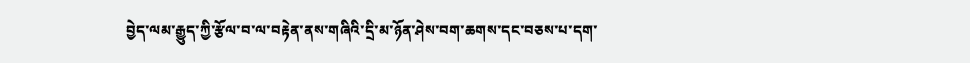བྱེད་ལམ་རྒྱུད་ཀྱི་རྩོལ་བ་ལ་བརྟེན་ནས་གཞིའི་དྲི་མ་ཉོན་ཤེས་བག་ཆགས་དང་བཅས་པ་དག་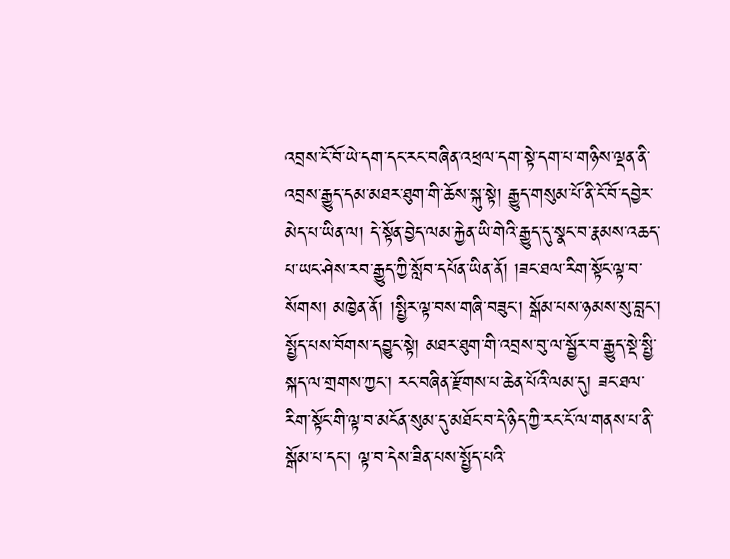འབྲས་ངོ་བོ་ཡེ་དག་དང་རང་བཞིན་འཕྲལ་དག་སྟེ་དག་པ་གཉིས་ལྡན་ནི་འབྲས་རྒྱུད་དམ་མཐར་ཐུག་གི་ཆོས་སྐུ་སྟེ། རྒྱུད་གསུམ་པོ་ནི་ངོ་བོ་དབྱེར་མེད་པ་ཡིན་ལ། དེ་སྟོན་བྱེད་ལམ་རྐྱེན་ཡི་གེའི་རྒྱུད་དུ་སྣང་བ་རྣམས་འཆད་པ་ཡང་ཤེས་རབ་རྒྱུད་ཀྱི་སློབ་དཔོན་ཡིན་ནོ། །ཟང་ཐལ་རིག་སྟོང་ལྟ་བ་སོགས། མཁྱེན་ནོ། །སྤྱིར་ལྟ་བས་གཞི་བཟུང་། སྒོམ་པས་ཉམས་སུ་བླང་། སྤྱོད་པས་བོགས་དབྱུང་སྟེ། མཐར་ཐུག་གི་འབྲས་བུ་ལ་སྦྱོར་བ་རྒྱུད་སྡེ་སྤྱི་སྐད་ལ་གྲགས་ཀྱང་། རང་བཞིན་རྫོགས་པ་ཆེན་པོའི་ལམ་དུ། ཟང་ཐལ་རིག་སྟོང་གི་ལྟ་བ་མངོན་སུམ་དུ་མཐོང་བ་དེ་ཉིད་ཀྱི་རང་ངོ་ལ་གནས་པ་ནི་སྒོམ་པ་དང་། ལྟ་བ་དེས་ཟིན་པས་སྤྱོད་པའི་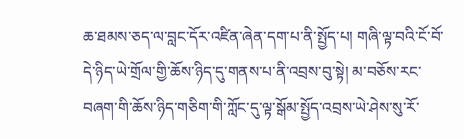ཆ་ཐམས་ཅད་ལ་བླང་དོར་འཛིན་ཞེན་དག་པ་ནི་སྤྱོད་པ། གཞི་ལྟ་བའི་ངོ་བོ་དེ་ཉིད་ཡེ་གྲོལ་གྱི་ཆོས་ཉིད་དུ་གནས་པ་ནི་འབྲས་བུ་སྟེ། མ་བཅོས་རང་བཞག་གི་ཆོས་ཉིད་གཅིག་གི་ཀློང་དུ་ལྟ་སྒོམ་སྤྱོད་འབྲས་ཡེ་ཤེས་སུ་རོ་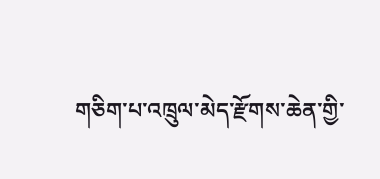གཅིག་པ་འཁྲུལ་མེད་རྫོགས་ཆེན་གྱི་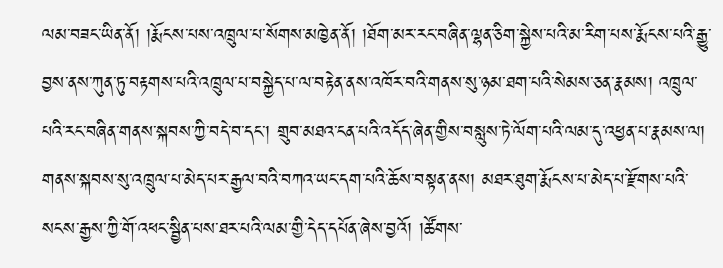ལམ་བཟང་ཡིན་ནོ། །རྨོངས་པས་འཁྲུལ་པ་སོགས་མཁྱེན་ནོ། །ཐོག་མར་རང་བཞིན་ལྷན་ཅིག་སྐྱེས་པའི་མ་རིག་པས་རྨོངས་པའི་རྒྱུ་བྱས་ནས་ཀུན་ཏུ་བརྟགས་པའི་འཁྲུལ་པ་བསྐྱེད་པ་ལ་བརྟེན་ནས་འཁོར་བའི་གནས་སུ་ཉམ་ཐག་པའི་སེམས་ཅན་རྣམས། འཁྲུལ་པའི་རང་བཞིན་གནས་སྐབས་ཀྱི་བདེ་བ་དང་། གྲུབ་མཐའ་ངན་པའི་འདོད་ཞེན་གྱིས་བསླུས་ཏེ་ལོག་པའི་ལམ་དུ་འཕྱན་པ་རྣམས་ལ། གནས་སྐབས་སུ་འཁྲུལ་པ་མེད་པར་རྒྱལ་བའི་བཀའ་ཡང་དག་པའི་ཆོས་བསྟན་ནས། མཐར་ཐུག་རྨོངས་པ་མེད་པ་རྫོགས་པའི་སངས་རྒྱས་ཀྱི་གོ་འཕང་སྦྱིན་པས་ཐར་པའི་ལམ་གྱི་དེད་དཔོན་ཞེས་བྱའོ། །ཚོགས་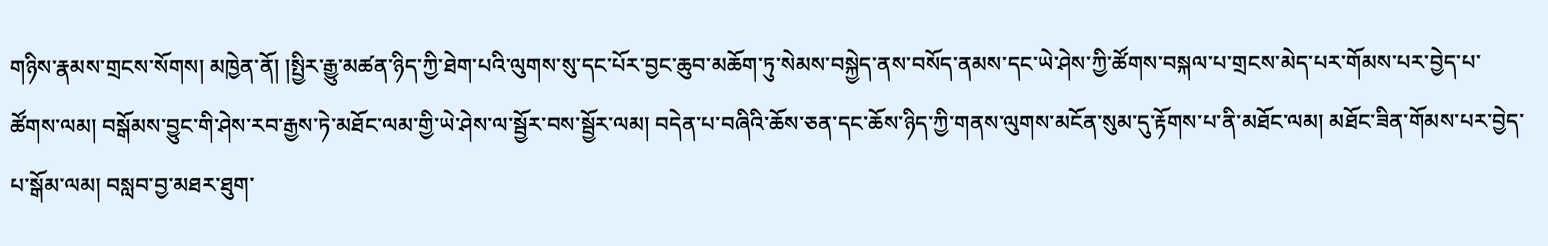གཉིས་རྣམས་གྲངས་སོགས། མཁྱེན་ནོ། །སྤྱིར་རྒྱུ་མཚན་ཉིད་ཀྱི་ཐེག་པའི་ལུགས་སུ་དང་པོར་བྱང་ཆུབ་མཆོག་ཏུ་སེམས་བསྐྱེད་ནས་བསོད་ནམས་དང་ཡེ་ཤེས་ཀྱི་ཚོགས་བསྐལ་པ་གྲངས་མེད་པར་གོམས་པར་བྱེད་པ་ཚོགས་ལམ། བསྒོམས་བྱུང་གི་ཤེས་རབ་རྒྱས་ཏེ་མཐོང་ལམ་གྱི་ཡེ་ཤེས་ལ་སྦྱོར་བས་སྦྱོར་ལམ། བདེན་པ་བཞིའི་ཆོས་ཅན་དང་ཆོས་ཉིད་ཀྱི་གནས་ལུགས་མངོན་སུམ་དུ་རྟོགས་པ་ནི་མཐོང་ལམ། མཐོང་ཟིན་གོམས་པར་བྱེད་པ་སྒོམ་ལམ། བསླབ་བྱ་མཐར་ཐུག་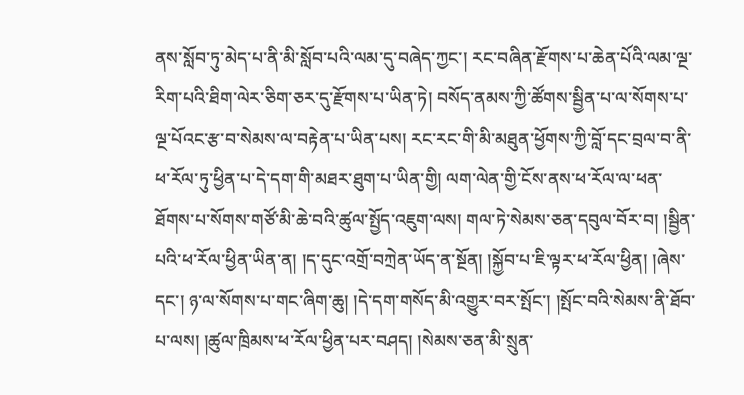ནས་སློབ་ཏུ་མེད་པ་ནི་མི་སློབ་པའི་ལམ་དུ་བཞེད་ཀྱང་། རང་བཞིན་རྫོགས་པ་ཆེན་པོའི་ལམ་ལྔ་རིག་པའི་ཐིག་ལེར་ཅིག་ཅར་དུ་རྫོགས་པ་ཡིན་ཏེ། བསོད་ནམས་ཀྱི་ཚོགས་སྦྱིན་པ་ལ་སོགས་པ་ལྔ་པོའང་རྩ་བ་སེམས་ལ་བརྟེན་པ་ཡིན་པས། རང་རང་གི་མི་མཐུན་ཕྱོགས་ཀྱི་བློ་དང་བྲལ་བ་ནི་ཕ་རོལ་ཏུ་ཕྱིན་པ་དེ་དག་གི་མཐར་ཐུག་པ་ཡིན་གྱི། ལག་ལེན་གྱི་ངོས་ནས་ཕ་རོལ་ལ་ཕན་ཐོགས་པ་སོགས་གཙོ་མི་ཆེ་བའི་ཚུལ་སྤྱོད་འཇུག་ལས། གལ་ཏེ་སེམས་ཅན་དབུལ་བོར་བ། །སྦྱིན་པའི་ཕ་རོལ་ཕྱིན་ཡིན་ན། །ད་དུང་འགྲོ་བཀྲེན་ཡོད་ན་སྔོན། །སྐྱོབ་པ་ཇི་ལྟར་ཕ་རོལ་ཕྱིན། །ཞེས་དང་། ཉ་ལ་སོགས་པ་གང་ཞིག་ཆུ། །དེ་དག་གསོད་མི་འགྱུར་བར་སྤོང་། །སྤོང་བའི་སེམས་ནི་ཐོབ་པ་ལས། །ཚུལ་ཁྲིམས་ཕ་རོལ་ཕྱིན་པར་བཤད། །སེམས་ཅན་མི་སྲུན་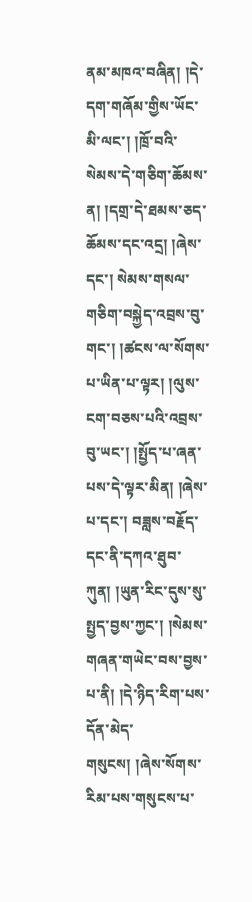ནམ་མཁའ་བཞིན། །དེ་དག་གཞོམ་གྱིས་ཡོང་མི་ལང་། །ཁྲོ་བའི་སེམས་དེ་གཅིག་ཆོམས་ན། །དགྲ་དེ་ཐམས་ཅད་ཆོམས་དང་འདྲ། །ཞེས་དང་། སེམས་གསལ་གཅིག་བསྐྱེད་འབྲས་བུ་གང་། །ཚངས་ལ་སོགས་པ་ཡིན་པ་ལྟར། །ལུས་ངག་བཅས་པའི་འབྲས་བུ་ཡང་། །སྤྱོད་པ་ཞན་པས་དེ་ལྟར་མིན། །ཞེས་པ་དང་། བཟླས་བརྗོད་དང་ནི་དཀའ་ཐུབ་ཀུན། །ཡུན་རིང་དུས་སུ་སྤྱད་བྱས་ཀྱང་། །སེམས་གཞན་གཡེང་བས་བྱས་པ་ནི། །དེ་ཉིད་རིག་པས་དོན་མེད་གསུངས། །ཞེས་སོགས་རིམ་པས་གསུངས་པ་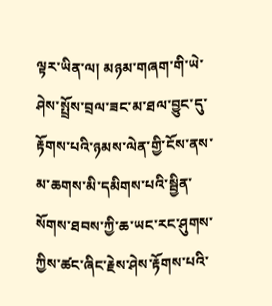ལྟར་ཡིན་ལ། མཉམ་གཞག་གི་ཡེ་ཤེས་སྤྲོས་བྲལ་ཟང་མ་ཐལ་བྱུང་དུ་རྟོགས་པའི་ཉམས་ལེན་གྱི་ངོས་ནས་མ་ཆགས་མི་དམིགས་པའི་སྦྱིན་སོགས་ཐབས་ཀྱི་ཆ་ཡང་རང་ཤུགས་ཀྱིས་ཚང་ཞིང་རྗེས་ཤེས་རྟོགས་པའི་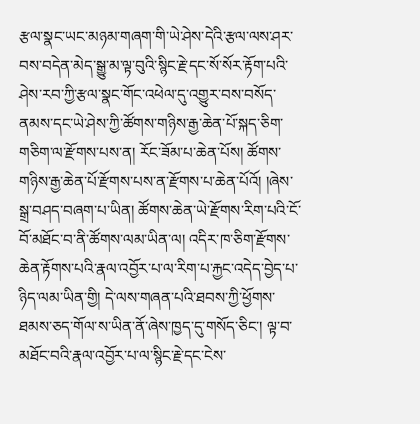རྩལ་སྣང་ཡང་མཉམ་གཞག་གི་ཡེ་ཤེས་དེའི་རྩལ་ལས་ཤར་བས་བདེན་མེད་སྒྱུ་མ་ལྟ་བུའི་སྙིང་རྗེ་དང་སོ་སོར་རྟོག་པའི་ཤེས་རབ་ཀྱི་རྩལ་སྣང་གོང་འཕེལ་དུ་འགྱུར་བས་བསོད་ནམས་དང་ཡེ་ཤེས་ཀྱི་ཚོགས་གཉིས་རྒྱ་ཆེན་པོ་སྐད་ཅིག་གཅིག་ལ་རྫོགས་པས་ན། རོང་ཟོམ་པ་ཆེན་པོས། ཚོགས་གཉིས་རྒྱ་ཆེན་པོ་རྫོགས་པས་ན་རྫོགས་པ་ཆེན་པོའོ། །ཞེས་སྒྲ་བཤད་བཞག་པ་ཡིན། ཚོགས་ཆེན་ཡེ་རྫོགས་རིག་པའི་ངོ་བོ་མཐོང་བ་ནི་ཚོགས་ལམ་ཡིན་ལ། འདིར་ཁ་ཅིག་རྫོགས་ཆེན་རྟོགས་པའི་རྣལ་འབྱོར་པ་ལ་རིག་པ་རྐྱང་འདེད་བྱེད་པ་ཉིད་ལམ་ཡིན་གྱི། དེ་ལས་གཞན་པའི་ཐབས་ཀྱི་ཕྱོགས་ཐམས་ཅད་གོལ་ས་ཡིན་ནོ་ཞེས་ཁྱད་དུ་གསོད་ཅིང་། ལྟ་བ་མཐོང་བའི་རྣལ་འབྱོར་པ་ལ་སྙིང་རྗེ་དང་ངེས་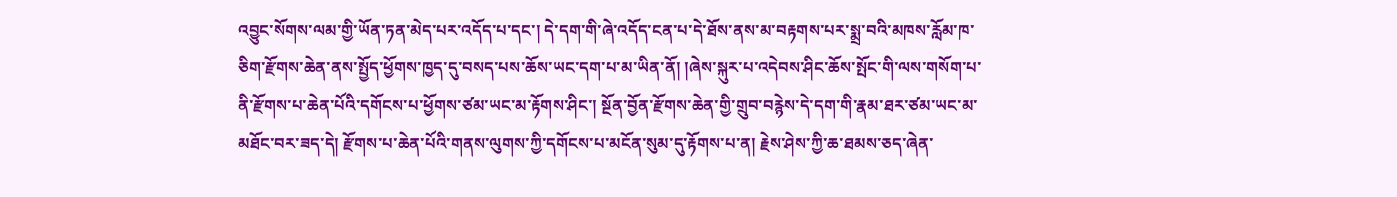འབྱུང་སོགས་ལམ་གྱི་ཡོན་ཏན་མེད་པར་འདོད་པ་དང་། དེ་དག་གི་ཞེ་འདོད་ངན་པ་དེ་ཐོས་ནས་མ་བརྟགས་པར་སྨྲ་བའི་མཁས་རློམ་ཁ་ཅིག་རྫོགས་ཆེན་ནས་སྤྱོད་ཕྱོགས་ཁྱད་དུ་བསད་པས་ཆོས་ཡང་དག་པ་མ་ཡིན་ནོ། །ཞེས་སྐུར་པ་འདེབས་ཤིང་ཆོས་སྤོང་གི་ལས་གསོག་པ་ནི་རྫོགས་པ་ཆེན་པོའི་དགོངས་པ་ཕྱོགས་ཙམ་ཡང་མ་རྟོགས་ཤིང་། སྔོན་བྱོན་རྫོགས་ཆེན་གྱི་གྲུབ་བརྙེས་དེ་དག་གི་རྣམ་ཐར་ཙམ་ཡང་མ་མཐོང་བར་ཟད་དེ། རྫོགས་པ་ཆེན་པོའི་གནས་ལུགས་ཀྱི་དགོངས་པ་མངོན་སུམ་དུ་རྟོགས་པ་ན། རྗེས་ཤེས་ཀྱི་ཆ་ཐམས་ཅད་ཞེན་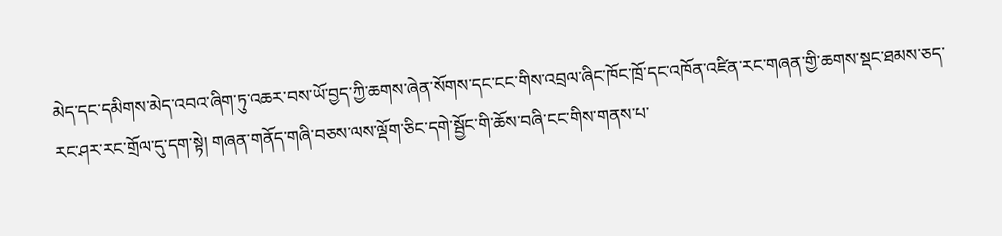མེད་དང་དམིགས་མེད་འབའ་ཞིག་ཏུ་འཆར་བས་ཡོ་བྱད་ཀྱི་ཆགས་ཞེན་སོགས་དང་ངང་གིས་འབྲལ་ཞིང་ཁོང་ཁྲོ་དང་འཁོན་འཛིན་རང་གཞན་གྱི་ཆགས་སྡང་ཐམས་ཅད་རང་ཤར་རང་གྲོལ་དུ་དག་སྟེ། གཞན་གནོད་གཞི་བཅས་ལས་ལྡོག་ཅིང་དགེ་སྦྱོང་གི་ཆོས་བཞི་ངང་གིས་གནས་པ་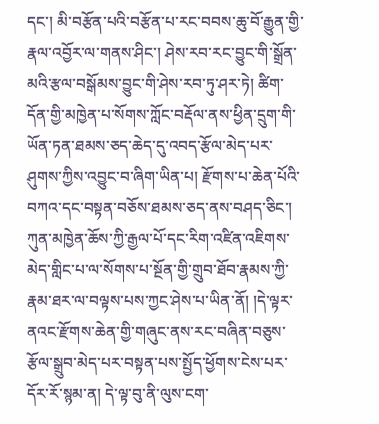དང་། མི་བརྩོན་པའི་བརྩོན་པ་རང་བབས་ཆུ་བོ་རྒྱུན་གྱི་རྣལ་འབྱོར་ལ་གནས་ཤིང་། ཤེས་རབ་རང་བྱུང་གི་སྒྲོན་མའི་རྩལ་བསྒོམས་བྱུང་གི་ཤེས་རབ་ཏུ་ཤར་ཏེ། ཚིག་དོན་གྱི་མཁྱེན་པ་སོགས་ཀློང་བརྡོལ་ནས་ཕྱིན་དྲུག་གི་ཡོན་ཏན་ཐམས་ཅད་ཆེད་དུ་འབད་རྩོལ་མེད་པར་ཤུགས་ཀྱིས་འབྱུང་བ་ཞིག་ཡིན་པ། རྫོགས་པ་ཆེན་པོའི་བཀའ་དང་བསྟན་བཅོས་ཐམས་ཅད་ནས་བཤད་ཅིང་། ཀུན་མཁྱེན་ཆོས་ཀྱི་རྒྱལ་པོ་དང་རིག་འཛིན་འཇིགས་མེད་གླིང་པ་ལ་སོགས་པ་སྔོན་གྱི་གྲུབ་ཐོབ་རྣམས་ཀྱི་རྣམ་ཐར་ལ་བལྟས་པས་ཀྱང་ཤེས་པ་ཡིན་ནོ། །དེ་ལྟར་ནའང་རྫོགས་ཆེན་གྱི་གཞུང་ནས་རང་བཞིན་བཅུས་རྩོལ་སྒྲུབ་མེད་པར་བསྟན་པས་སྤྱོད་ཕྱོགས་ངེས་པར་དོར་རོ་སྙམ་ན། དེ་ལྟ་བུ་ནི་ལུས་ངག་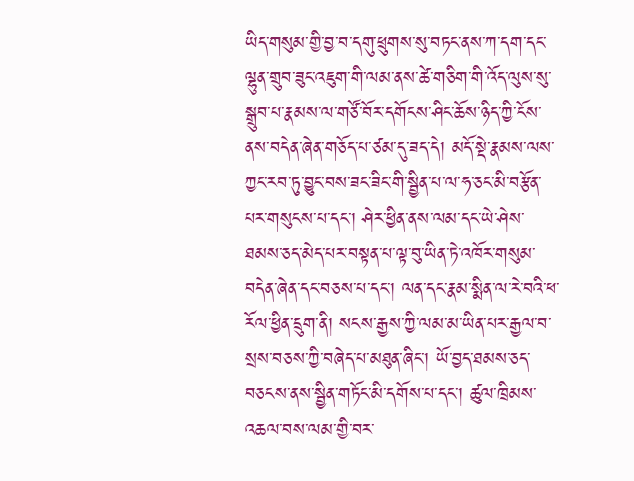ཡིད་གསུམ་གྱི་བྱ་བ་དགུ་ཕྲུགས་སུ་བཏང་ནས་ཀ་དག་དང་ལྷུན་གྲུབ་ཟུང་འཇུག་གི་ལམ་ནས་ཚེ་གཅིག་གི་འོད་ལུས་སུ་སྒྲུབ་པ་རྣམས་ལ་གཙོ་བོར་དགོངས་ཤིང་ཆོས་ཉིད་ཀྱི་ངོས་ནས་བདེན་ཞེན་གཅོད་པ་ཙམ་དུ་ཟད་དེ། མདོ་སྡེ་རྣམས་ལས་ཀྱང་རབ་ཏུ་བྱུང་བས་ཟང་ཟིང་གི་སྦྱིན་པ་ལ་ཧ་ཅང་མི་བརྩོན་པར་གསུངས་པ་དང་། ཤེར་ཕྱིན་ནས་ལམ་དང་ཡེ་ཤེས་ཐམས་ཅད་མེད་པར་བསྟན་པ་ལྟ་བུ་ཡིན་ཏེ་འཁོར་གསུམ་བདེན་ཞེན་དང་བཅས་པ་དང་། ལན་དང་རྣམ་སྨིན་ལ་རེ་བའི་ཕ་རོལ་ཕྱིན་དྲུག་ནི། སངས་རྒྱས་ཀྱི་ལམ་མ་ཡིན་པར་རྒྱལ་བ་སྲས་བཅས་ཀྱི་བཞེད་པ་མཐུན་ཞིང་། ཡོ་བྱད་ཐམས་ཅད་བཅངས་ནས་སྦྱིན་གཏོང་མི་དགོས་པ་དང་། ཚུལ་ཁྲིམས་འཆལ་བས་ལམ་གྱི་བར་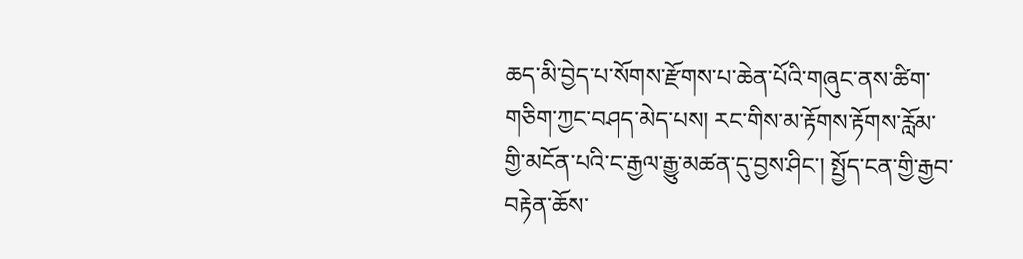ཆད་མི་བྱེད་པ་སོགས་རྫོགས་པ་ཆེན་པོའི་གཞུང་ནས་ཚིག་གཅིག་ཀྱང་བཤད་མེད་པས། རང་གིས་མ་རྟོགས་རྟོགས་རློམ་གྱི་མངོན་པའི་ང་རྒྱལ་རྒྱུ་མཚན་དུ་བྱས་ཤིང་། སྤྱོད་ངན་གྱི་རྒྱབ་བརྟེན་ཆོས་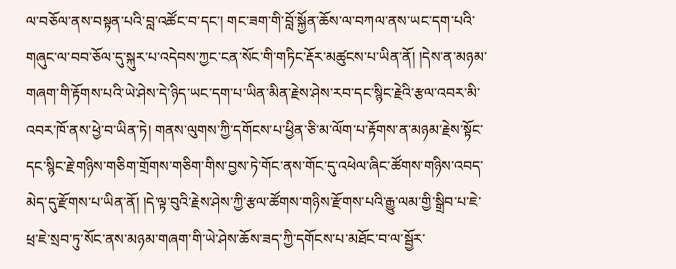ལ་བཅོལ་ནས་བསྟན་པའི་བླ་འཚོང་བ་དང་། གང་ཟག་གི་བློ་སྐྱོན་ཆོས་ལ་བཀལ་ནས་ཡང་དག་པའི་གཞུང་ལ་བབ་ཅོལ་དུ་སྐུར་པ་འདེབས་ཀྱང་ངན་སོང་གི་གཏིང་རྡོར་མཚུངས་པ་ཡིན་ནོ། །དེས་ན་མཉམ་གཞག་གི་རྟོགས་པའི་ཡེ་ཤེས་དེ་ཉིད་ཡང་དག་པ་ཡིན་མིན་རྗེས་ཤེས་རབ་དང་སྙིང་རྗེའི་རྩལ་འབར་མི་འབར་ཁོ་ནས་ཕྱེ་བ་ཡིན་ཏེ། གནས་ལུགས་ཀྱི་དགོངས་པ་ཕྱིན་ཅི་མ་ལོག་པ་རྟོགས་ན་མཉམ་རྗེས་སྟོང་དང་སྙིང་རྗེ་གཉིས་གཅིག་གྲོགས་གཅིག་གིས་བྱས་ཏེ་གོང་ནས་གོང་དུ་འཕེལ་ཞིང་ཚོགས་གཉིས་འབད་མེད་དུ་རྫོགས་པ་ཡིན་ནོ། །དེ་ལྟ་བུའི་རྗེས་ཤེས་ཀྱི་རྩལ་ཚོགས་གཉིས་རྫོགས་པའི་རྒྱུ་ལམ་གྱི་སྒྲིབ་པ་ཇེ་ཕྲ་ཇེ་སྲབ་ཏུ་སོང་ནས་མཉམ་གཞག་གི་ཡེ་ཤེས་ཆོས་ཟད་ཀྱི་དགོངས་པ་མཐོང་བ་ལ་སྦྱོར་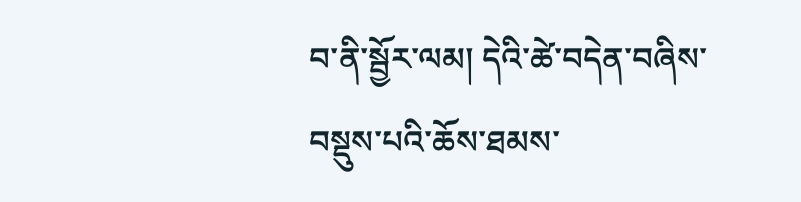བ་ནི་སྦྱོར་ལམ། དེའི་ཚེ་བདེན་བཞིས་བསྡུས་པའི་ཆོས་ཐམས་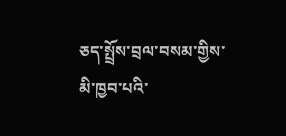ཅད་སྤྲོས་བྲལ་བསམ་གྱིས་མི་ཁྱབ་པའི་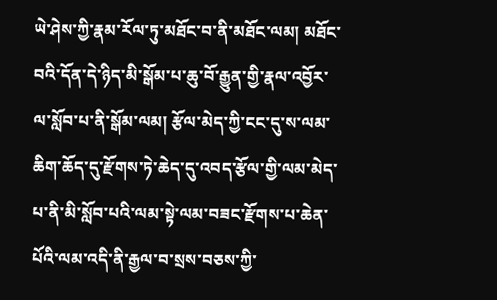ཡེ་ཤེས་ཀྱི་རྣམ་རོལ་ཏུ་མཐོང་བ་ནི་མཐོང་ལམ། མཐོང་བའི་དོན་དེ་ཉིད་མི་སྒོམ་པ་ཆུ་བོ་རྒྱུན་གྱི་རྣལ་འབྱོར་ལ་སློབ་པ་ནི་སྒོམ་ལམ། རྩོལ་མེད་ཀྱི་ངང་དུ་ས་ལམ་ཆིག་ཆོད་དུ་རྫོགས་ཏེ་ཆེད་དུ་འབད་རྩོལ་གྱི་ལམ་མེད་པ་ནི་མི་སློབ་པའི་ལམ་སྟེ་ལམ་བཟང་རྫོགས་པ་ཆེན་པོའི་ལམ་འདི་ནི་རྒྱལ་བ་སྲས་བཅས་ཀྱི་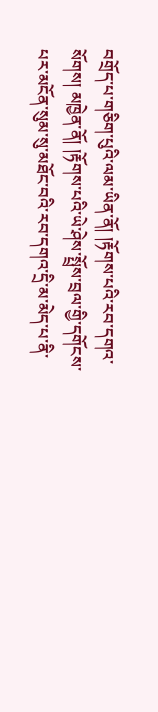བགྲོད་པ་གཅིག་པུའི་ལམ་ཡིན་ནོ། །རྟོགས་པའི་རབ་དགའ་སོགས། མཁྱེན་ནོ། །རྟོགས་པའི་ཡེ་ཤེས་སྤྲོས་བྲལ་གྱི་དགོངས་པར་མངོན་སུམ་སུ་མཐོང་བའི་རབ་དགའ་དྲི་མ་མེད་པ་ནི་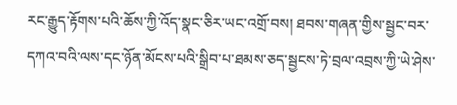རང་རྒྱུད་རྟོགས་པའི་ཆོས་ཀྱི་འོད་སྣང་ཅིར་ཡང་འགྲོ་བས། ཐབས་གཞན་གྱིས་སྦྱང་བར་དཀའ་བའི་ལས་དང་ཉོན་མོངས་པའི་སྒྲིབ་པ་ཐམས་ཅད་སྦྱངས་ཏེ་བྲལ་འབྲས་ཀྱི་ཡེ་ཤེས་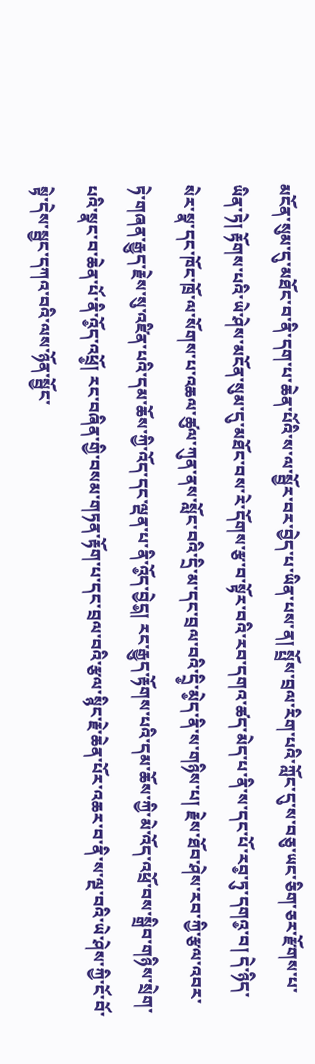མངོན་སུམ་དུ་མཐོང་བ་ནི་དག་པ་ཆེན་པོའི་ས་ལ་སྦྱོར་བར་བྱེད་པ་ཡིན་པས་ན། སྤྲོས་བྲལ་རིག་པའི་ཀློང་དུ་ས་བཅུ་ཡང་ཅིག་ཅར་རྫོགས་པ་ཡིན་ཏེ། རྟོགས་པའི་ཡེ་ཤེས་མངོན་སུམ་དུ་མཐོང་བས་རེ་དོགས་རྩ་བ་སྟོར་བའི་རབ་དགའ་ཚད་མེད་པ་ནི་ས་དང་པོ་རབ༵་ཏུ་དགའ༵་བ། དེ་ཉིད་སེར་སྣ་དང་ཁོང་ཁྲོ་ལ་སོགས་པ་འཆལ་ཚུལ་ཀུན་ནས་སློང་བའི་དྲི་མ་དང་བྲལ་བའི་དྲི༵་མེ༵ད་ནི་ས་གཉིས་པ། རྗེས་ཐོབ་ཤེས་རབ་ཀྱི་རྩལ་འབར་ཏེ་གཞན་རྒྱུད་རྗེས་སུ་འཛིན་པའི་དམ་ཆོས་ཀྱི་འོད་དང་ལྡན་པ་ནི་འོ༵ད་བྱེད༵། རང་རྒྱུད་རྟོགས་པའི་དམ་ཆོས་ཀྱི་མེ་འོད་འཕྲོ་བས་སྒྲིབ་གཉིས་སྲེག་པའི་སྣང་བ་ཆེན་པོ་ནི་འོ༵ད་འཕྲོ༵། རང་བཞིན་གྱི་བསམ་གཏན་རྟོག་པ་དང་བྲལ་བའི་རྩལ་སྙིང་རྗེ་ཆེན་པོར་འཆར་བ་ནི་ས་ལྔ་བའི་ཡེ་ཤེས་ཀྱི་ངོ་བོ་སྟེ་དེས་སྦྱང་དཀའ་བའི་ལས་ཉོན་སྦྱོང་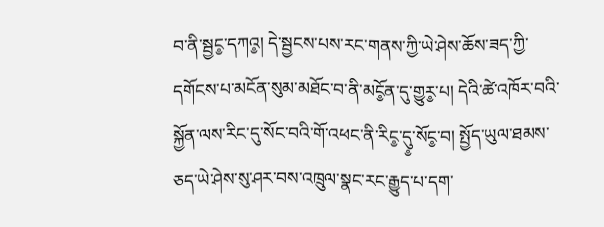བ་ནི་སྦྱང༵་དཀའ༵། དེ་སྦྱངས་པས་རང་གནས་ཀྱི་ཡེ་ཤེས་ཆོས་ཟད་ཀྱི་དགོངས་པ་མངོན་སུམ་མཐོང་བ་ནི་མངོ༵ན་དུ་གྱུར༵་པ། དེའི་ཚེ་འཁོར་བའི་སྐྱོན་ལས་རིང་དུ་སོང་བའི་གོ་འཕང་ནི་རིང༵་དུ༵་སོང༵་བ། སྤྱོད་ཡུལ་ཐམས་ཅད་ཡེ་ཤེས་སུ་ཤར་བས་འཁྲུལ་སྣང་རང་རྒྱུད་པ་དག་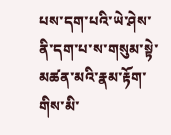པས་དག་པའི་ཡེ་ཤེས་ནི་དག་པ་ས་གསུམ་སྟེ་མཚན་མའི་རྣམ་རྟོག་གིས་མི་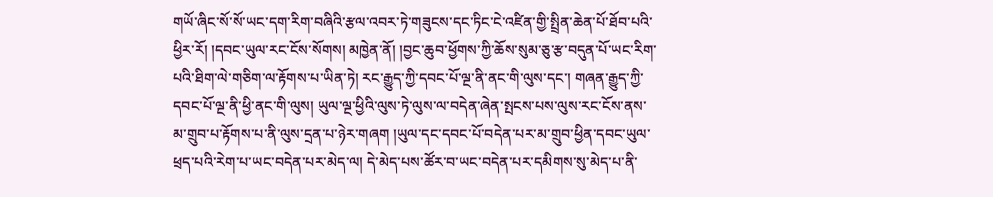གཡོ་ཞིང་སོ་སོ་ཡང་དག་རིག་བཞིའི་རྩལ་འབར་ཏེ་གཟུངས་དང་ཏིང་ངེ་འཛིན་གྱི་སྤྲིན་ཆེན་པོ་ཐོབ་པའི་ཕྱིར་རོ། །དབང་ཡུལ་རང་ངོས་སོགས། མཁྱེན་ནོ། །བྱང་ཆུབ་ཕྱོགས་ཀྱི་ཆོས་སུམ་ཅུ་རྩ་བདུན་པོ་ཡང་རིག་པའི་ཐིག་ལེ་གཅིག་ལ་རྟོགས་པ་ཡིན་ཏེ། རང་རྒྱུད་ཀྱི་དབང་པོ་ལྔ་ནི་ནང་གི་ལུས་དང་། གཞན་རྒྱུད་ཀྱི་དབང་པོ་ལྔ་ནི་ཕྱི་ནང་གི་ལུས། ཡུལ་ལྔ་ཕྱིའི་ལུས་ཏེ་ལུས་ལ་བདེན་ཞེན་སྤངས་པས་ལུས་རང་ངོས་ནས་མ་གྲུབ་པ་རྟོགས་པ་ནི་ལུས་དྲན་པ་ཉེར་གཞག །ཡུལ་དང་དབང་པོ་བདེན་པར་མ་གྲུབ་ཕྱིན་དབང་ཡུལ་ཕྲད་པའི་རེག་པ་ཡང་བདེན་པར་མེད་ལ། དེ་མེད་པས་ཚོར་བ་ཡང་བདེན་པར་དམིགས་སུ་མེད་པ་ནི་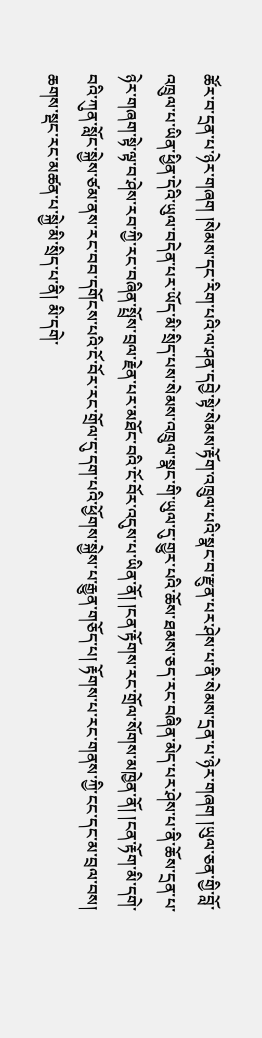ཚོར་བ་དྲན་པ་ཉེར་གཞག །སེམས་དང་རིག་པའི་ལ་ཤན་དབྱེ་སྟེ་སེམས་རྟོག་འཁྲུལ་པའི་སྣང་བ་རྫུན་པར་ཤེས་པ་ནི་སེམས་དྲན་པ་ཉེར་གཞག །ཡུལ་ཅན་གྱི་བློ་འཁྲུལ་པ་ཡིན་ཕྱིན་དེའི་ཡུལ་བདེན་པར་ཡོད་མི་སྲིད་པས་སེམས་འཁྲུལ་སྣང་གི་ཡུལ་དུ་གྱུར་པའི་ཆོས་ཐམས་ཅད་རང་བཞིན་མེད་པར་ཤེས་པ་ནི་ཆོས་དྲན་པ་ཉེར་གཞག་སྟེ་ལྟ་བ་ཤེས་རབ་ཀྱི་རང་བཞིན་སྤྲོས་བྲལ་རྗེན་པར་མཐོང་བའི་ངོ་བོར་འདུས་པ་ཡིན་ནོ། །ངན་རྟོགས་རང་གྲོལ་སོགས་མཁྱེན་ནོ། །ངན་རྟོག་མི་དགེ་བའི་ཀུན་སློང་སྐྱེས་ཙམ་ནས་རང་བབ་དགོངས་པའི་ངོ་བོར་རང་གྲོལ་དུ་དག་པའི་ཕྱོགས་སྐྱེས་པ་རྒྱུན་གཅོད་པ། རྟོགས་པ་རང་གནས་ཀྱི་ངང་དང་མ་བྲལ་བས། ཆགས་སྡང་རང་མཚན་པ་སྐྱེ་མི་སྲིད་པ་ནི། མི་དགེ་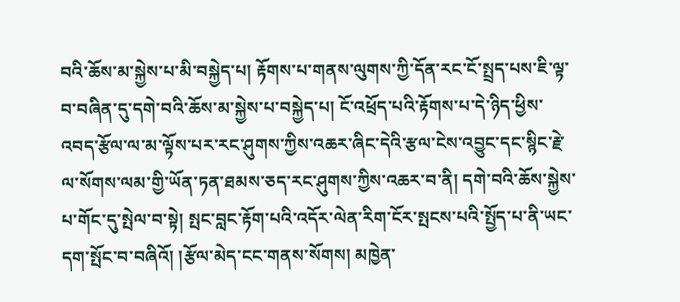བའི་ཆོས་མ་སྐྱེས་པ་མི་བསྐྱེད་པ། རྟོགས་པ་གནས་ལུགས་ཀྱི་དོན་རང་ངོ་སྤྲད་པས་ཇི་ལྟ་བ་བཞིན་དུ་དགེ་བའི་ཆོས་མ་སྐྱེས་པ་བསྐྱེད་པ། ངོ་འཕྲོད་པའི་རྟོགས་པ་དེ་ཉིད་ཕྱིས་འབད་རྩོལ་ལ་མ་ལྟོས་པར་རང་ཤུགས་ཀྱིས་འཆར་ཞིང་དེའི་རྩལ་ངེས་འབྱུང་དང་སྙིང་རྗེ་ལ་སོགས་ལམ་གྱི་ཡོན་ཏན་ཐམས་ཅད་རང་ཤུགས་ཀྱིས་འཆར་བ་ནི། དགེ་བའི་ཆོས་སྐྱེས་པ་གོང་དུ་སྤེལ་བ་སྟེ། སྤང་བླང་རྟོག་པའི་འདོར་ལེན་རིག་ངོར་སྤངས་པའི་སྤྱོད་པ་ནི་ཡང་དག་སྤོང་བ་བཞིའོ། །རྩོལ་མེད་ངང་གནས་སོགས། མཁྱེན་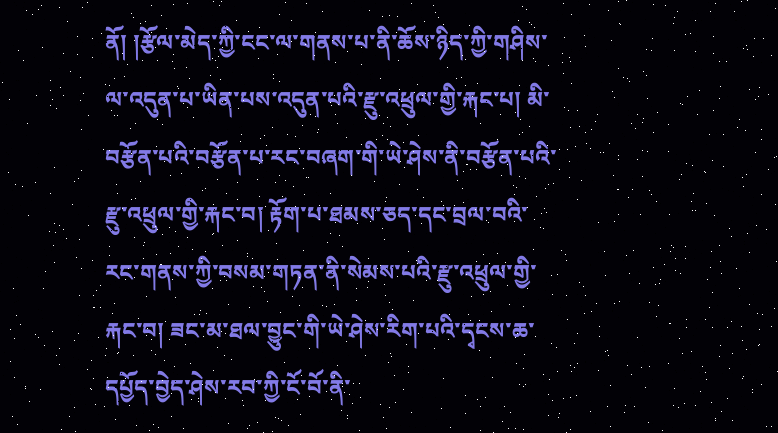ནོ། །རྩོལ་མེད་ཀྱི་ངང་ལ་གནས་པ་ནི་ཆོས་ཉིད་ཀྱི་གཤིས་ལ་འདུན་པ་ཡིན་པས་འདུན་པའི་རྫུ་འཕྲུལ་གྱི་རྐང་པ། མི་བརྩོན་པའི་བརྩོན་པ་རང་བཞག་གི་ཡེ་ཤེས་ནི་བརྩོན་པའི་རྫུ་འཕྲུལ་གྱི་རྐང་བ། རྟོག་པ་ཐམས་ཅད་དང་བྲལ་བའི་རང་གནས་ཀྱི་བསམ་གཏན་ནི་སེམས་པའི་རྫུ་འཕྲུལ་གྱི་རྐང་བ། ཟང་མ་ཐལ་བྱུང་གི་ཡེ་ཤེས་རིག་པའི་དྭངས་ཆ་དཔྱོད་བྱེད་ཤེས་རབ་ཀྱི་ངོ་བོ་ནི་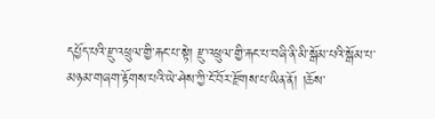དཔྱོད་པའི་རྫུ་འཕྲུལ་གྱི་རྐང་པ་སྟེ། རྫུ་འཕྲུལ་གྱི་རྐང་པ་བཞི་ནི་མི་སྒོམ་པའི་སྒོམ་པ་མཉམ་གཞག་རྟོགས་པའི་ཡེ་ཤེས་ཀྱི་ངོ་བོར་རྫོགས་པ་ཡིན་ནོ། །ཆོས་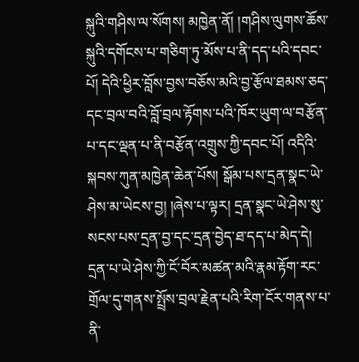སྐུའི་གཤིས་ལ་སོགས། མཁྱེན་ནོ། །གཤིས་ལུགས་ཆོས་སྐུའི་དགོངས་པ་གཅིག་ཏུ་མོས་པ་ནི་དད་པའི་དབང་པོ། དེའི་ཕྱིར་བློས་བྱས་བཅོས་མའི་བྱ་རྩོལ་ཐམས་ཅད་དང་བྲལ་བའི་བློ་བྲལ་རྟོགས་པའི་ཁོར་ཡུག་ལ་བརྩོན་པ་དང་ལྡན་པ་ནི་བརྩོན་འགྲུས་ཀྱི་དབང་པོ། འདིའི་སྐབས་ཀུན་མཁྱེན་ཆེན་པོས། སྒོམ་པས་དྲན་སྣང་ཡེ་ཤེས་མ་ཡེངས་བྱ། །ཞེས་པ་ལྟར། དྲན་སྣང་ཡེ་ཤེས་སུ་སངས་པས་དྲན་བྱ་དང་དྲན་བྱེད་ཐ་དད་པ་མེད་དེ། དྲན་པ་ཡེ་ཤེས་ཀྱི་ངོ་བོར་མཚན་མའི་རྣམ་རྟོག་རང་གྲོལ་དུ་གནས་སྤྲོས་བྲལ་རྗེན་པའི་རིག་ངོར་གནས་པ་ནི་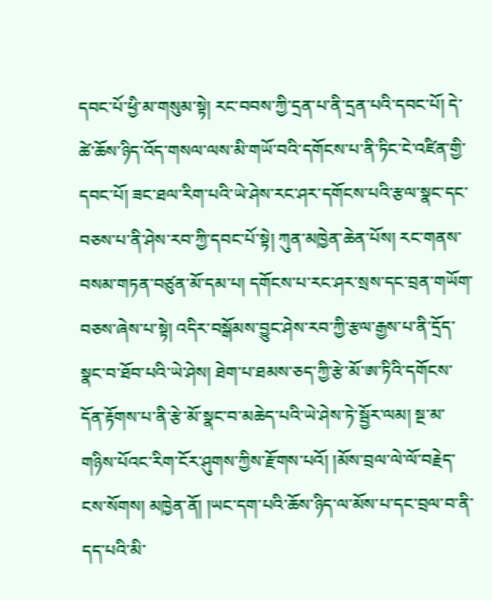དབང་པོ་ཕྱི་མ་གསུམ་སྟེ། རང་བབས་ཀྱི་དྲན་པ་ནི་དྲན་པའི་དབང་པོ། དེ་ཚེ་ཆོས་ཉིད་འོད་གསལ་ལས་མི་གཡོ་བའི་དགོངས་པ་ནི་ཏིང་ངེ་འཛིན་གྱི་དབང་པོ། ཟང་ཐལ་རིག་པའི་ཡེ་ཤེས་རང་ཤར་དགོངས་པའི་རྩལ་སྣང་དང་བཅས་པ་ནི་ཤེས་རབ་ཀྱི་དབང་པོ་སྟེ། ཀུན་མཁྱེན་ཆེན་པོས། རང་གནས་བསམ་གཏན་བཙུན་མོ་དམ་པ། དགོངས་པ་རང་ཤར་སྲས་དང་བྲན་གཡོག་བཅས་ཞེས་པ་སྟེ། འདིར་བསྒོམས་བྱུང་ཤེས་རབ་ཀྱི་རྩལ་རྒྱས་པ་ནི་དྲོད་སྣང་བ་ཐོབ་པའི་ཡེ་ཤེས། ཐེག་པ་ཐམས་ཅད་ཀྱི་རྩེ་མོ་ཨ་ཏིའི་དགོངས་དོན་རྟོགས་པ་ནི་རྩེ་མོ་སྣང་བ་མཆེད་པའི་ཡེ་ཤེས་ཏེ་སྦྱོར་ལམ། སྔ་མ་གཉིས་པོའང་རིག་ངོར་ཤུགས་ཀྱིས་རྫོགས་པའོ། །མོས་བྲལ་ལེ་ལོ་བརྗེད་ངས་སོགས། མཁྱེན་ནོ། །ཡང་དག་པའི་ཆོས་ཉིད་ལ་མོས་པ་དང་བྲལ་བ་ནི་དད་པའི་མི་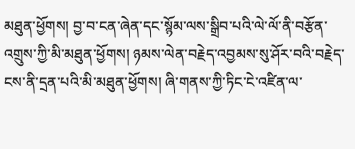མཐུན་ཕྱོགས། བྱ་བ་ངན་ཞེན་དང་སྙོམ་ལས་སྒྲིབ་པའི་ལེ་ལོ་ནི་བརྩོན་འགྲུས་ཀྱི་མི་མཐུན་ཕྱོགས། ཉམས་ལེན་བརྗེད་འབྱམས་སུ་ཤོར་བའི་བརྗེད་ངས་ནི་དྲན་པའི་མི་མཐུན་ཕྱོགས། ཞི་གནས་ཀྱི་ཏིང་ངེ་འཛིན་ལ་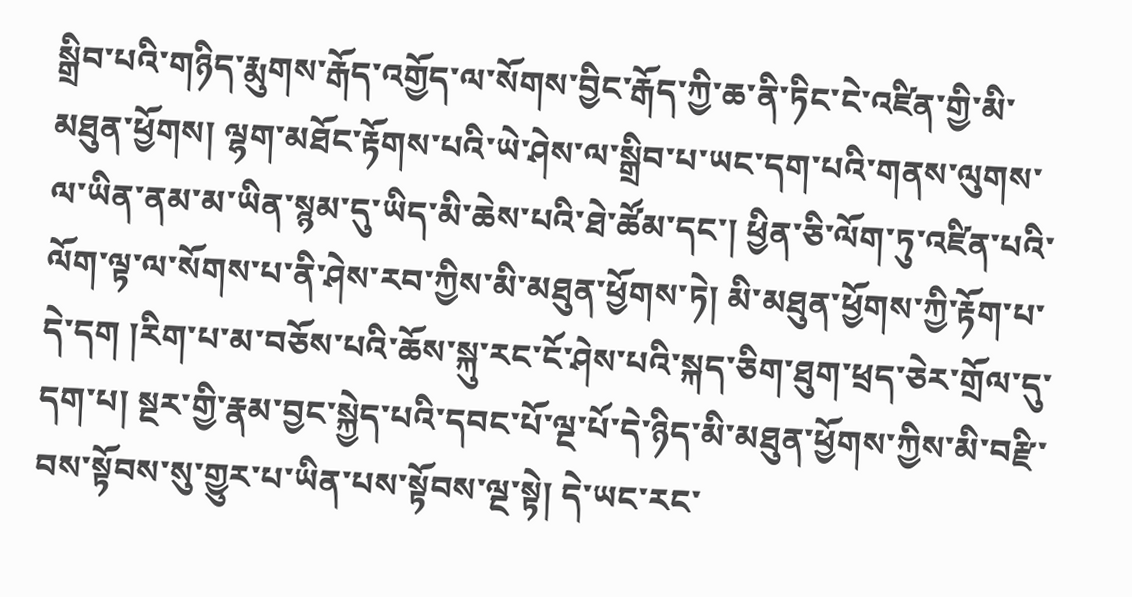སྒྲིབ་པའི་གཉིད་རྨུགས་རྒོད་འགྱོད་ལ་སོགས་བྱིང་རྒོད་ཀྱི་ཆ་ནི་ཏིང་ངེ་འཛིན་གྱི་མི་མཐུན་ཕྱོགས། ལྷག་མཐོང་རྟོགས་པའི་ཡེ་ཤེས་ལ་སྒྲིབ་པ་ཡང་དག་པའི་གནས་ལུགས་ལ་ཡིན་ནམ་མ་ཡིན་སྙམ་དུ་ཡིད་མི་ཆེས་པའི་ཐེ་ཚོམ་དང་། ཕྱིན་ཅི་ལོག་ཏུ་འཛིན་པའི་ལོག་ལྟ་ལ་སོགས་པ་ནི་ཤེས་རབ་ཀྱིས་མི་མཐུན་ཕྱོགས་ཏེ། མི་མཐུན་ཕྱོགས་ཀྱི་རྟོག་པ་དེ་དག །རིག་པ་མ་བཅོས་པའི་ཆོས་སྐུ་རང་ངོ་ཤེས་པའི་སྐད་ཅིག་ཐུག་ཕྲད་ཅེར་གྲོལ་དུ་དག་པ། སྔར་གྱི་རྣམ་བྱང་སྐྱེད་པའི་དབང་པོ་ལྔ་པོ་དེ་ཉིད་མི་མཐུན་ཕྱོགས་ཀྱིས་མི་བརྫི་བས་སྟོབས་སུ་གྱུར་པ་ཡིན་པས་སྟོབས་ལྔ་སྟེ། དེ་ཡང་རང་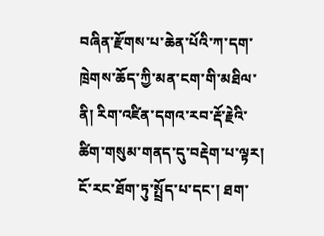བཞིན་རྫོགས་པ་ཆེན་པོའི་ཀ་དག་ཁྲེགས་ཆོད་ཀྱི་མན་ངག་གི་མཐིལ་ནི། རིག་འཛིན་དགའ་རབ་རྡོ་རྗེའི་ཚིག་གསུམ་གནད་དུ་བརྡེག་པ་ལྟར། ངོ་རང་ཐོག་ཏུ་སྤྲོད་པ་དང་། ཐག་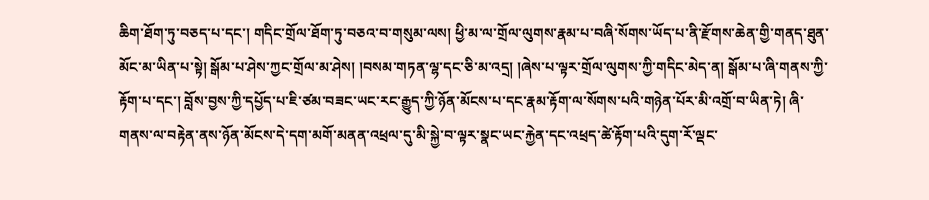ཆིག་ཐོག་ཏུ་བཅད་པ་དང་། གདིང་གྲོལ་ཐོག་ཏུ་བཅའ་བ་གསུམ་ལས། ཕྱི་མ་ལ་གྲོལ་ལུགས་རྣམ་པ་བཞི་སོགས་ཡོད་པ་ནི་རྫོགས་ཆེན་གྱི་གནད་ཐུན་མོང་མ་ཡིན་པ་སྟེ། སྒོམ་པ་ཤེས་ཀྱང་གྲོལ་མ་ཤེས། །བསམ་གཏན་ལྷ་དང་ཅི་མ་འདྲ། །ཞེས་པ་ལྟར་གྲོལ་ལུགས་ཀྱི་གདིང་མེད་ན། སྒོམ་པ་ཞི་གནས་ཀྱི་རྟོག་པ་དང་། བློས་བྱས་ཀྱི་དཔྱོད་པ་ཇི་ཙམ་བཟང་ཡང་རང་རྒྱུད་ཀྱི་ཉོན་མོངས་པ་དང་རྣམ་རྟོག་ལ་སོགས་པའི་གཉེན་པོར་མི་འགྲོ་བ་ཡིན་ཏེ། ཞི་གནས་ལ་བརྟེན་ནས་ཉོན་མོངས་དེ་དག་མགོ་མནན་འཕྲལ་དུ་མི་སྐྱེ་བ་ལྟར་སྣང་ཡང་རྐྱེན་དང་འཕྲད་ཚེ་རྟོག་པའི་དུག་རོ་ལྡང་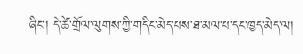ཞིང་། དེ་ཚེ་གྲོལ་ལུགས་ཀྱི་གདིང་མེད་པས་ཐ་མལ་པ་དང་ཁྱད་མེད་ལ།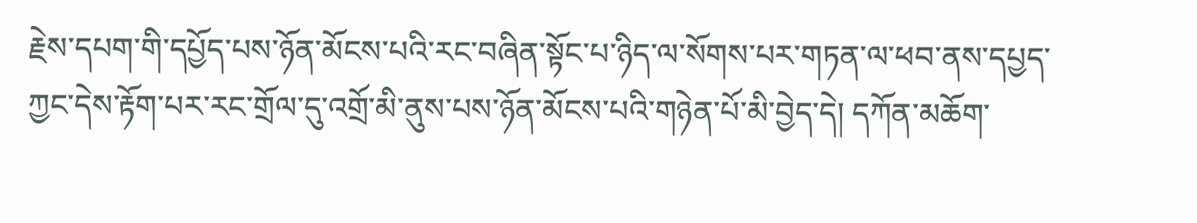རྗེས་དཔག་གི་དཔྱོད་པས་ཉོན་མོངས་པའི་རང་བཞིན་སྟོང་པ་ཉིད་ལ་སོགས་པར་གཏན་ལ་ཕབ་ནས་དཔྱད་ཀྱང་དེས་རྟོག་པར་རང་གྲོལ་དུ་འགྲོ་མི་ནུས་པས་ཉོན་མོངས་པའི་གཉེན་པོ་མི་བྱེད་དེ། དཀོན་མཆོག་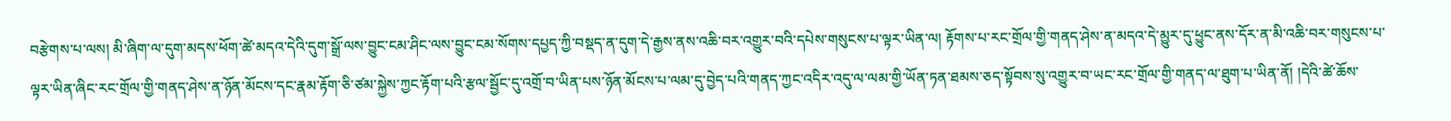བརྩེགས་པ་ལས། མི་ཞིག་ལ་དུག་མདས་ཕོག་ཚེ་མདའ་དེའི་དུག་སྒྲོ་ལས་བྱུང་ངམ་ཤིང་ལས་བྱུང་ངམ་སོགས་དཔྱད་ཀྱི་བསྡད་ན་དུག་དེ་རྒྱས་ནས་འཆི་བར་འགྱུར་བའི་དཔེས་གསུངས་པ་ལྟར་ཡིན་ལ། རྟོགས་པ་རང་གྲོལ་གྱི་གནད་ཤེས་ན་མདའ་དེ་མྱུར་དུ་ཕྱུང་ནས་དོར་ན་མི་འཆི་བར་གསུངས་པ་ལྟར་ཡིན་ཞིང་རང་གྲོལ་གྱི་གནད་ཤེས་ན་ཉོན་མོངས་དང་རྣམ་རྟོག་ཅི་ཙམ་སྐྱེས་ཀྱང་རྟོག་པའི་རྩལ་སྦྱོང་དུ་འགྲོ་བ་ཡིན་པས་ཉོན་མོངས་པ་ལམ་དུ་བྱེད་པའི་གནད་ཀྱང་འདིར་འདུ་ལ་ལམ་གྱི་ཡོན་ཏན་ཐམས་ཅད་སྟོབས་སུ་འགྱུར་བ་ཡང་རང་གྲོལ་གྱི་གནད་ལ་ཐུག་པ་ཡིན་ནོ། །དེའི་ཚེ་ཆོས་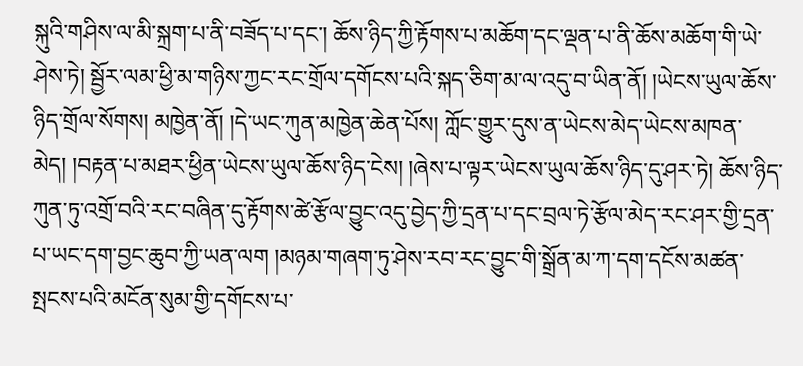སྐུའི་གཤིས་ལ་མི་སྐྲག་པ་ནི་བཟོད་པ་དང་། ཆོས་ཉིད་ཀྱི་རྟོགས་པ་མཆོག་དང་ལྡན་པ་ནི་ཆོས་མཆོག་གི་ཡེ་ཤེས་ཏེ། སྦྱོར་ལམ་ཕྱི་མ་གཉིས་ཀྱང་རང་གྲོལ་དགོངས་པའི་སྐད་ཅིག་མ་ལ་འདུ་བ་ཡིན་ནོ། །ཡེངས་ཡུལ་ཆོས་ཉིད་གྲོལ་སོགས། མཁྱེན་ནོ། །དེ་ཡང་ཀུན་མཁྱེན་ཆེན་པོས། ཀློང་གྱུར་དུས་ན་ཡེངས་མེད་ཡེངས་མཁན་མེད། །བརྟན་པ་མཐར་ཕྱིན་ཡེངས་ཡུལ་ཆོས་ཉིད་ངེས། །ཞེས་པ་ལྟར་ཡེངས་ཡུལ་ཆོས་ཉིད་དུ་ཤར་ཏེ། ཆོས་ཉིད་ཀུན་ཏུ་འགྲོ་བའི་རང་བཞིན་དུ་རྟོགས་ཚེ་རྩོལ་བྱུང་འདུ་བྱེད་ཀྱི་དྲན་པ་དང་བྲལ་ཏེ་རྩོལ་མེད་རང་ཤར་གྱི་དྲན་པ་ཡང་དག་བྱང་ཆུབ་ཀྱི་ཡན་ལག །མཉམ་གཞག་ཏུ་ཤེས་རབ་རང་བྱུང་གི་སྒྲོན་མ་ཀ་དག་དངོས་མཚན་སྤངས་པའི་མངོན་སུམ་གྱི་དགོངས་པ་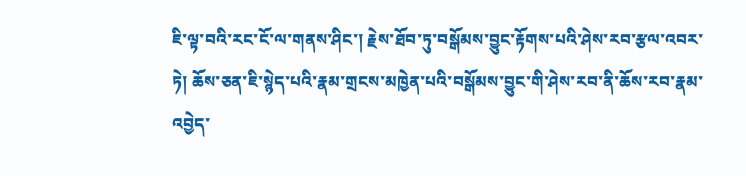ཇི་ལྟ་བའི་རང་ངོ་ལ་གནས་ཤིང་། རྗེས་ཐོབ་ཏུ་བསྒོམས་བྱུང་རྟོགས་པའི་ཤེས་རབ་རྩལ་འབར་ཏེ། ཆོས་ཅན་ཇི་སྙེད་པའི་རྣམ་གྲངས་མཁྱེན་པའི་བསྒོམས་བྱུང་གི་ཤེས་རབ་ནི་ཆོས་རབ་རྣམ་འབྱེད་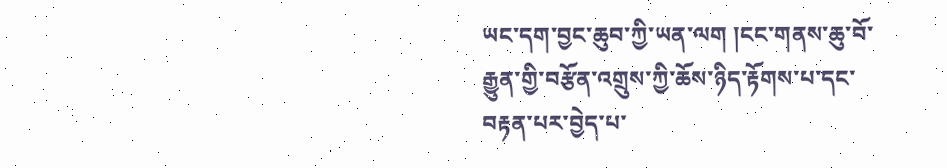ཡང་དག་བྱང་ཆུབ་ཀྱི་ཡན་ལག །ངང་གནས་ཆུ་བོ་རྒྱུན་གྱི་བརྩོན་འགྲུས་ཀྱི་ཆོས་ཉིད་རྟོགས་པ་དང་བརྟན་པར་བྱེད་པ་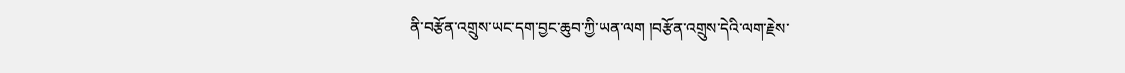ནི་བརྩོན་འགྲུས་ཡང་དག་བྱང་ཆུབ་ཀྱི་ཡན་ལག །བརྩོན་འགྲུས་དེའི་ལག་རྗེས་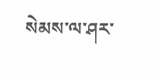སེམས་ལ་ཤར་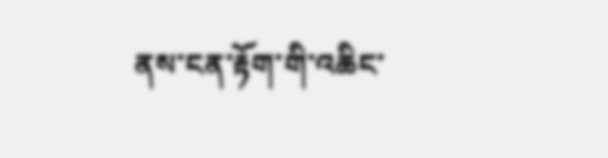ནས་ངན་རྟོག་གི་འཆིང་